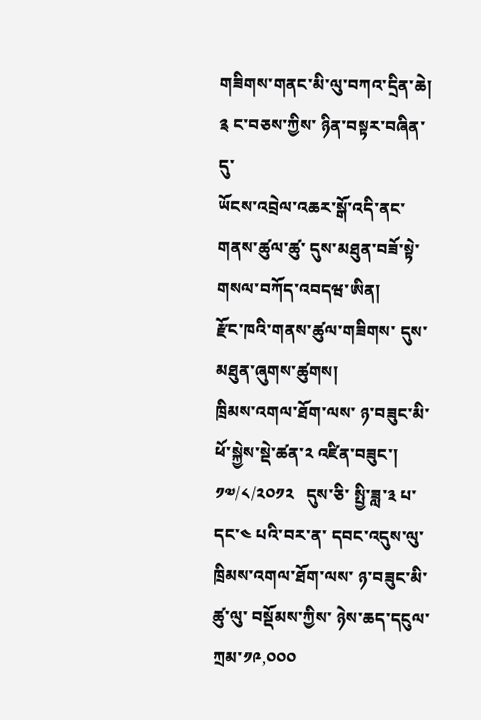གཟིགས་གནང་མི་ལུ་བཀའ་དྲིན་ཆེ།
༉ ང་བཅས་ཀྱིས་ ཉིན་བསྟར་བཞིན་དུ་
ཡོངས་འབྲེལ་འཆར་སྒོ་འདི་ནང་
གནས་ཚུལ་ཚུ་ དུས་མཐུན་བཟོ་སྟེ་ གསལ་བཀོད་འབདཝ་ཨིན།
རྫོང་ཁའི་གནས་ཚུལ་གཟིགས་ དུས་མཐུན་ཞུགས་ཚུགས།
ཁྲིམས་འགལ་ཐོག་ལས་ ཉ་བཟུང་མི་ ཕོ་སྐྱེས་སྡེ་ཚན་༢ འཛིན་བཟུང་།
༡༧/༨/༢༠༡༢   དུས་ཅི་ སྤྱི་ཟླ་༣ པ་དང་༤ པའི་བར་ན་ དབང་འདུས་ལུ་ ཁྲིམས་འགལ་ཐོག་ལས་ ཉ་བཟུང་མི་ཚུ་ལུ་ བསྡོམས་ཀྱིས་ ཉེས་ཆད་དངུལ་ཀྲམ་༡༩,༠༠༠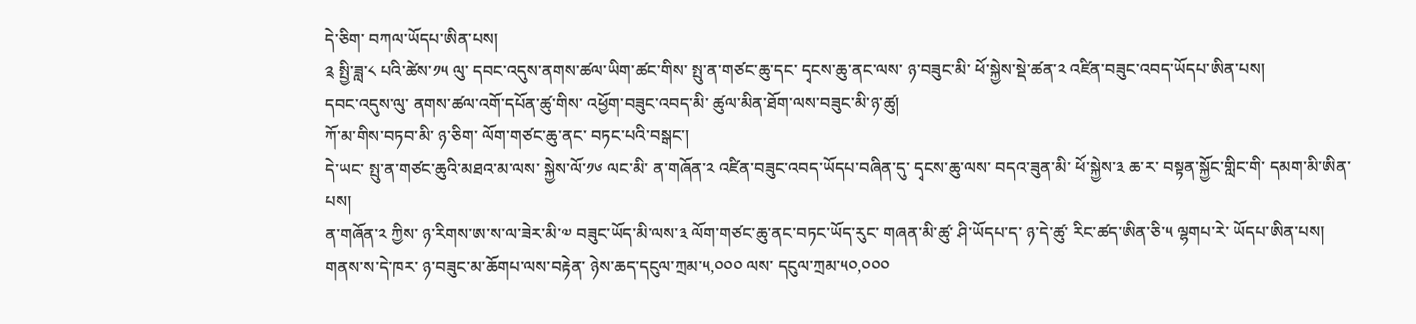དེ་ཅིག་ བཀལ་ཡོདཔ་ཨིན་པས།
༉ སྤྱི་ཟླ་༨ པའི་ཚེས་༡༥ ལུ་ དབང་འདུས་ནགས་ཚལ་ཡིག་ཚང་གིས་ སྤུ་ན་གཙང་ཆུ་དང་ དྭངས་ཆུ་ནང་ལས་ ཉ་བཟུང་མི་ ཕོ་སྐྱེས་སྡེ་ཚན་༢ འཛིན་བཟུང་འབད་ཡོདཔ་ཨིན་པས།
དབང་འདུས་ལུ་ ནགས་ཚལ་འགོ་དཔོན་ཚུ་གིས་ འཕྱོག་བཟུང་འབད་མི་ ཚུལ་མིན་ཐོག་ལས་བཟུང་མི་ཉ་ཚུ།
ཀོ་མ་གིས་བཏབ་མི་ ཉ་ཅིག་ ལོག་གཙང་ཆུ་ནང་ བཏང་པའི་བསྒང་།
དེ་ཡང་ སྤུ་ན་གཙང་ཆུའི་མཐའ་མ་ལས་ སྐྱེས་ལོ་༡༦ ལང་མི་ ན་གཞོན་༢ འཛིན་བཟུང་འབད་ཡོདཔ་བཞིན་དུ་ དྭངས་ཆུ་ལས་ བདའ་ཟུན་མི་ ཕོ་སྐྱེས་༣ ཆ་ར་ བསྟན་སྐྱོང་གླིང་གི་ དམག་མི་ཨིན་པས།
ན་གཞོན་༢ ཀྱིས་ ཉ་རིགས་ཨ་ས་ལ་ཟེར་མི་༧ བཟུང་ཡོད་མི་ལས་༣ ལོག་གཙང་ཆུ་ནང་བཏང་ཡོད་རུང་ གཞན་མི་ཚུ་ ཤི་ཡོདཔ་ད་ ཉ་དེ་ཚུ་ རིང་ཚད་ཨིན་ཅི་༥ ལྷགཔ་རེ་ ཡོདཔ་ཨིན་པས།
གནས་ས་དེ་ཁར་ ཉ་བཟུང་མ་ཆོགཔ་ལས་བརྟེན་ ཉེས་ཆད་དངུལ་ཀྲམ་༥,༠༠༠ ལས་ དངུལ་ཀྲམ་༥༠,༠༠༠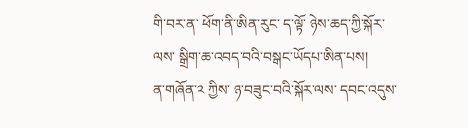གི་བར་ན་ ཕོག་ནི་ཨིན་རུང་ ད་ལྟོ་ ཉེས་ཆད་ཀྱི་སྐོར་ལས་ སྒྲིག་ཆ་འབད་བའི་བསྒང་ཡོདཔ་ཨིན་པས།
ན་གཞོན་༢ ཀྱིས་ ཉ་བཟུང་བའི་སྐོར་ལས་ དབང་འདུས་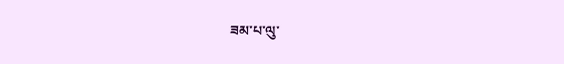ཟམ་པ་ལུ་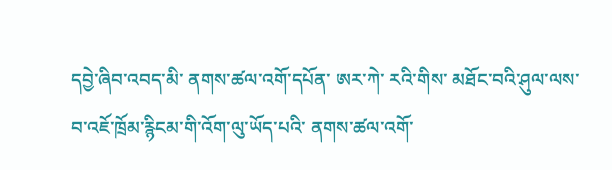དབྱེ་ཞིབ་འབད་མི་ ནགས་ཚལ་འགོ་དཔོན་ ཨར་ཀེ་ རའི་གིས་ མཐོང་བའི་ཤུལ་ལས་ བ་འཇོ་ཁྲོམ་རྙིངམ་གི་འོག་ལུ་ཡོད་པའི་ ནགས་ཚལ་འགོ་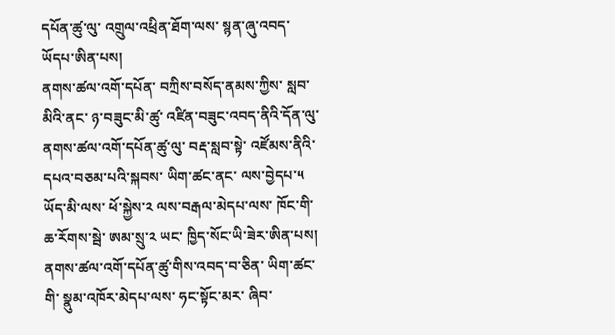དཔོན་ཚུ་ལུ་ འགྲུལ་འཕྲིན་ཐོག་ལས་ སྙན་ཞུ་འབད་ཡོདཔ་ཨིན་པས།
ནགས་ཚལ་འགོ་དཔོན་ བཀྲིས་བསོད་ནམས་ཀྱིས་ སླབ་མིའི་ནང་ ཉ་བཟུང་མི་ཚུ་ འཛིན་བཟུང་འབད་ནིའི་དོན་ལུ་ ནགས་ཚལ་འགོ་དཔོན་ཚུ་ལུ་ བརྡ་སླབ་སྟེ་ འཛོམས་ནིའི་དཔའ་བཅམ་པའི་སྐབས་ ཡིག་ཚང་ནང་ ལས་བྱེདཔ་༥ ཡོད་མི་ལས་ ཕོ་སྐྱེས་༢ ལས་བརྒལ་མེདཔ་ལས་ ཁོང་གི་ཆ་རོགས་སྦེ་ ཨམ་སྲུ་༢ ཡང་ ཁྱིད་སོང་ཡི་ཟེར་ཨིན་པས།
ནགས་ཚལ་འགོ་དཔོན་ཚུ་གིས་འབད་བ་ཅིན་ ཡིག་ཚང་གི་ སྣུམ་འཁོར་མེདཔ་ལས་ ཧང་སྟོང་མར་ ཞིབ་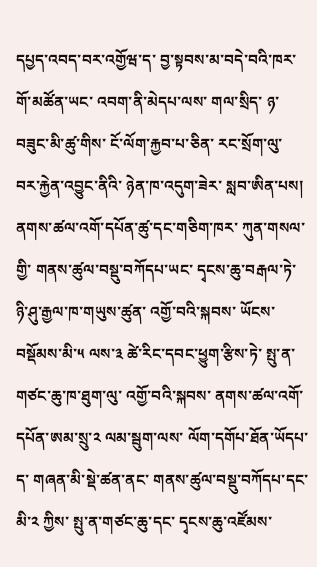དཔྱད་འབད་བར་འགྱོཝ་ད་ བྱ་སྟབས་མ་བདེ་བའི་ཁར་ གོ་མཚོན་ཡང་ འབག་ནི་མེདཔ་ལས་ གལ་སྲིད་ ཉ་བཟུང་མི་ཚུ་གིས་ ངོ་ལོག་རྐྱབ་པ་ཅིན་ རང་སྲོག་ལུ་ བར་རྐྱེན་འབྱུང་ནིའི་ ཉེན་ཁ་འདུག་ཟེར་ སླབ་ཨིན་པས།
ནགས་ཚལ་འགོ་དཔོན་ཚུ་དང་གཅིག་ཁར་ ཀུན་གསལ་གྱི་ གནས་ཚུལ་བསྡུ་བཀོདཔ་ཡང་ དྭངས་ཆུ་བརྒལ་ཏེ་ ཉི་ཤུ་རྒྱལ་ཁ་གཡུས་ཚུན་ འགྱོ་བའི་སྐབས་ ཡོངས་བསྡོམས་མི་༥ ལས་༣ ཚེ་རིང་དབང་ཕྱུག་རྩིས་ཏེ་ སྤུ་ན་གཙང་ཆུ་ཁ་ཐུག་ལུ་ འགྱོ་བའི་སྐབས་ ནགས་ཚལ་འགོ་དཔོན་ཨམ་སྲུ་༢ ལམ་སྦུག་ལས་ ལོག་དགོཔ་ཐོན་ཡོདཔ་ད་ གཞན་མི་སྡེ་ཚན་ནང་ གནས་ཚུལ་བསྡུ་བཀོདཔ་དང་ མི་༢ ཀྱིས་ སྤུ་ན་གཙང་ཆུ་དང་ དྭངས་ཆུ་འཛོམས་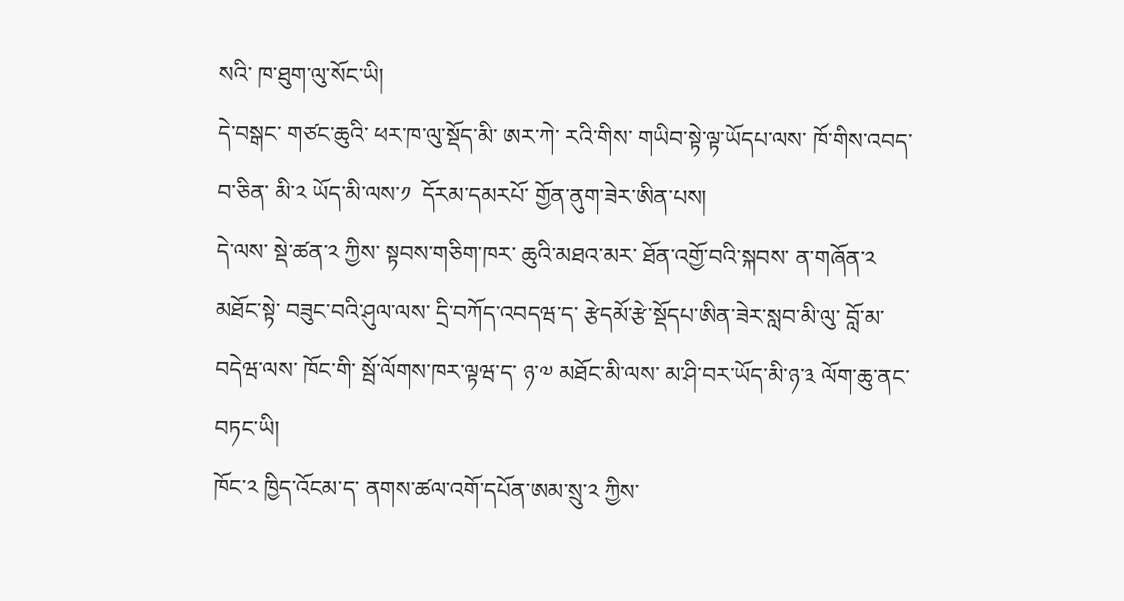སའི་ ཁ་ཐུག་ལུ་སོང་ཡི།
དེ་བསྒང་ གཙང་ཆུའི་ ཕར་ཁ་ལུ་སྡོད་མི་ ཨར་ཀེ་ རའི་གིས་ གཡིབ་སྟེ་ལྟ་ཡོདཔ་ལས་ ཁོ་གིས་འབད་བ་ཅིན་ མི་༢ ཡོད་མི་ལས་༡  དོརམ་དམརཔོ་ གྱོན་ནུག་ཟེར་ཨིན་པས།
དེ་ལས་ སྡེ་ཚན་༢ ཀྱིས་ སྟབས་གཅིག་ཁར་ ཆུའི་མཐའ་མར་ ཐོན་འགྱོ་བའི་སྐབས་ ན་གཞོན་༢ མཐོང་སྟེ་ བཟུང་བའི་ཤུལ་ལས་ དྲི་བཀོད་འབདཝ་ད་ རྩེདམོ་རྩེ་སྡོདཔ་ཨིན་ཟེར་སླབ་མི་ལུ་ བློ་མ་བདེཝ་ལས་ ཁོང་གི་ སྦོ་ལོགས་ཁར་ལྟཝ་ད་ ཉ་༧ མཐོང་མི་ལས་ མ་ཤི་བར་ཡོད་མི་ཉ་༣ ལོག་ཆུ་ནང་བཏང་ཡི།
ཁོང་༢ ཁྱིད་འོངམ་ད་ ནགས་ཚལ་འགོ་དཔོན་ཨམ་སྲུ་༢ ཀྱིས་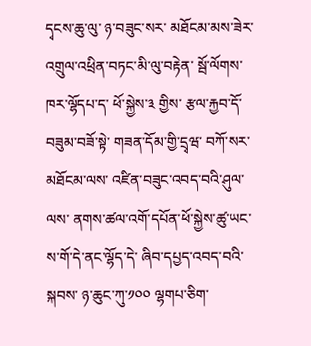དྭངས་ཆུ་ལུ་ ཉ་བཟུང་སར་ མཐོངམ་མས་ཟེར་ འགྲུལ་འཕྲིན་བཏང་མི་ལུ་བརྟེན་ སྦོ་ལོགས་ཁར་ལྷོདཔ་ད་ ཕོ་སྐྱེས་༣ གྱིས་ རྩལ་རྐྱབ་དོ་བཟུམ་བཟོ་སྟེ་ གཟན་དོམ་གྱི་དྲྭཝ་ བཀོ་སར་མཐོངམ་ལས་ འཛིན་བཟུང་འབད་བའི་ཤུལ་ལས་ ནགས་ཚལ་འགོ་དཔོན་ཕོ་སྐྱེས་ཚུ་ཡང་ ས་གོ་དེ་ནང་ལྷོད་དེ་ ཞིབ་དཔྱད་འབད་བའི་སྐབས་ ཉ་ཆུང་ཀུ་༡༠༠ ལྷགཔ་ཅིག་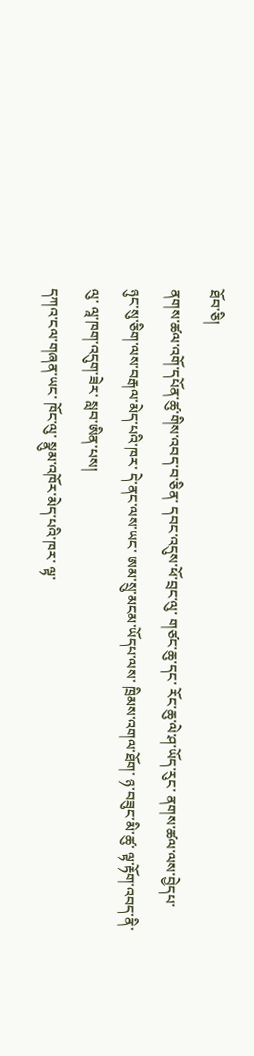ཐོབ་ཅི།
ནགས་ཚལ་འགོ་དཔོན་ཚུ་གིས་འབད་བ་ཅིན་ དབང་འདུས་ཕོ་བྲང་ལུ་ གཙང་ཆུ་དང་ རོང་ཆུ་ལེ་ཤ་ཡོད་རུང་ ནགས་ཚལ་ལས་བྱེདཔ་ ཉུང་སུ་ཅིག་ལས་བརྒལ་མེད་པའི་ཁར་ དེ་ནང་ལས་ཡང་ ཨམ་སྲུ་མངམ་ཡོདཔ་ལས་ ཁྲིམས་འགལ་ཐོག་ ཉ་བཟུང་མི་ཚུ་ ལྟ་རྟོག་འབད་ནི་ལུ་ ལཱ་ཁག་འདུག་ཟེར་ སླབ་ཨིན་པས།
དཀའ་ངལ་གཞན་ཡང་ ཁོང་ལུ་ སྣུམ་འཁོར་མེད་པའི་ཁར་ ལྟ་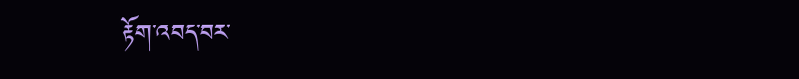རྟོག་འབད་བར་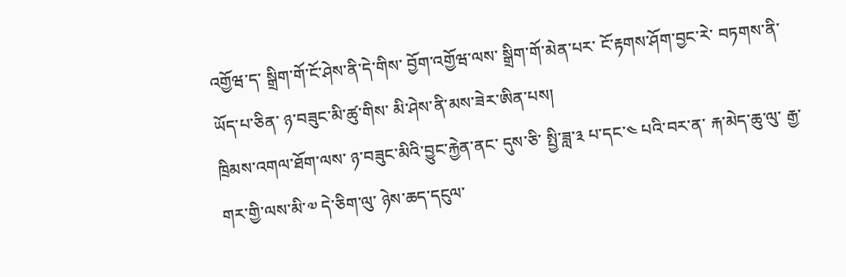འགྱོཝ་ད་ སྒྲིག་གོ་ངོ་ཤེས་ནི་དེ་གིས་ བྱོག་འགྱོཝ་ལས་ སྒྲིག་གོ་མེན་པར་ ངོ་རྟགས་ཤོག་བྱང་རེ་ བཏགས་ནི་ཡོད་པ་ཅིན་ ཉ་བཟུང་མི་ཚུ་གིས་ མི་ཤེས་ནི་མས་ཟེར་ཨིན་པས།
ཁྲིམས་འགལ་ཐོག་ལས་ ཉ་བཟུང་མིའི་བྱུང་རྐྱེན་ནང་ དུས་ཅི་ སྤྱི་ཟླ་༣ པ་དང་༤ པའི་བར་ན་ རྐ་མེད་ཆུ་ལུ་ རྒྱ་གར་གྱི་ལས་མི་༧ དེ་ཅིག་ལུ་ ཉེས་ཆད་དངུལ་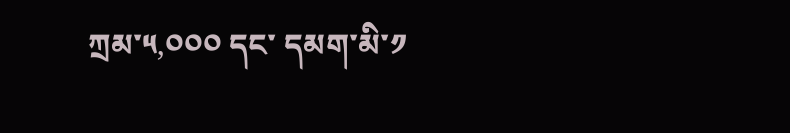ཀྲམ་༥,༠༠༠ དང་ དམག་མི་༡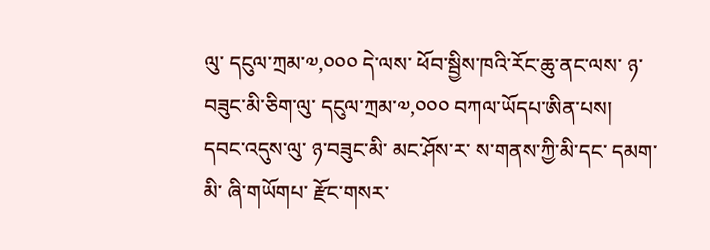ལུ་ དངུལ་ཀྲམ་༧,༠༠༠ དེ་ལས་ ཕོབ་སྦྱིས་ཁའི་རོང་ཆུ་ནང་ལས་ ཉ་བཟུང་མི་ཅིག་ལུ་ དངུལ་ཀྲམ་༧,༠༠༠ བཀལ་ཡོདཔ་ཨིན་པས།
དབང་འདུས་ལུ་ ཉ་བཟུང་མི་ མང་ཤོས་ར་ ས་གནས་ཀྱི་མི་དང་ དམག་མི་ ཞི་གཡོགཔ་ རྫོང་གསར་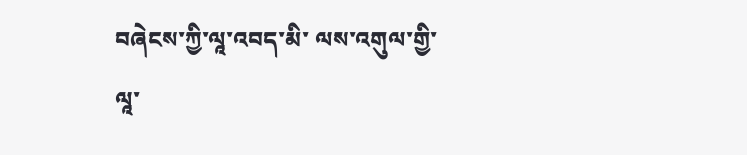བཞེངས་ཀྱི་ལཱ་འབད་མི་ ལས་འགུལ་གྱི་ལཱ་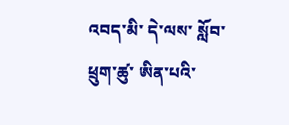འབད་མི་ དེ་ལས་ སློབ་ཕྲུག་ཚུ་ ཨིན་པའི་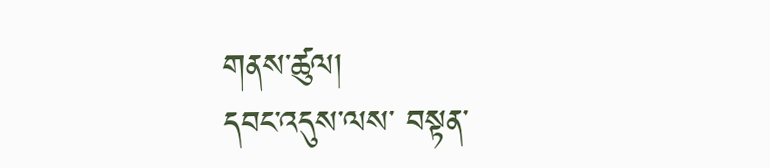གནས་ཚུལ།
དབང་འདུས་ལས་ བསྟན་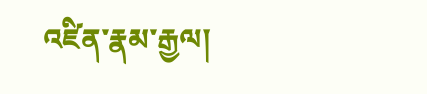འཛིན་རྣམ་རྒྱལ།